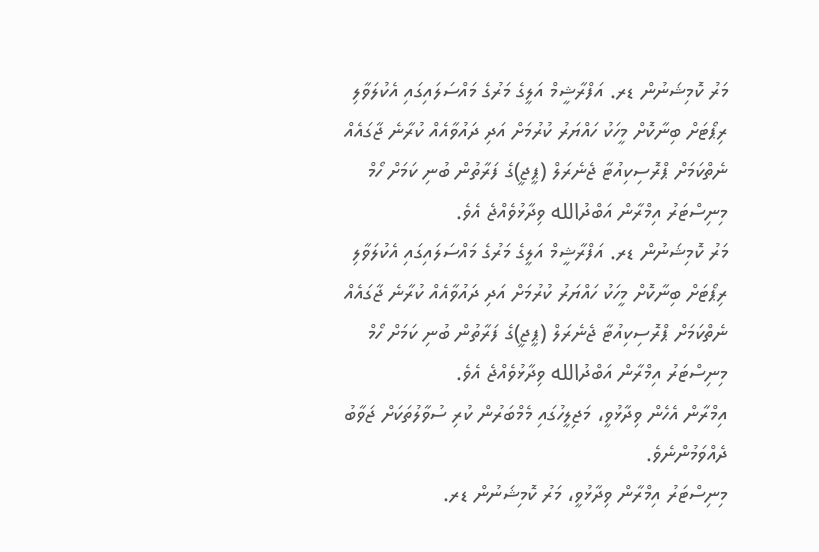މަރު ކޮމިޝަނުން ޑރ. އަފްރާޝީމް އަލީގެ މަރުގެ މައްސަލައިގައި އެކުލަވާލި ރިޕޯޓަށް ބިނާކޮށް މީހަކު ހައްޔަރު ކުރުމަށް އަދި ދައުވާއެއް ކުރާނެ ޖާގައެއް ނެތްކަމަށް ޕްރޮސިކިއުޓާ ޖެނެރަލް (ޕީޖީ)ގެ ފަރާތުން ބުނި ކަމަށް ހޯމް މިނިސްޓަރު އިމްރާން އަބްދުالله ވިދާޅުވެއްޖެ އެވެ.
މަރު ކޮމިޝަނުން ޑރ. އަފްރާޝީމް އަލީގެ މަރުގެ މައްސަލައިގައި އެކުލަވާލި ރިޕޯޓަށް ބިނާކޮށް މީހަކު ހައްޔަރު ކުރުމަށް އަދި ދައުވާއެއް ކުރާނެ ޖާގައެއް ނެތްކަމަށް ޕްރޮސިކިއުޓާ ޖެނެރަލް (ޕީޖީ)ގެ ފަރާތުން ބުނި ކަމަށް ހޯމް މިނިސްޓަރު އިމްރާން އަބްދުالله ވިދާޅުވެއްޖެ އެވެ.
އިމްރާން އެހެން ވިދާޅުވީ، މަޖިލީހުގައި މެމްބަރުން ކުރި ސުވާލުތަކަށް ޖަވާބު ދެއްވަމުންނެވެ.
މިނިސްޓަރު އިމްރާން ވިދާޅުވީ، މަރު ކޮމިޝަނުން ޑރ.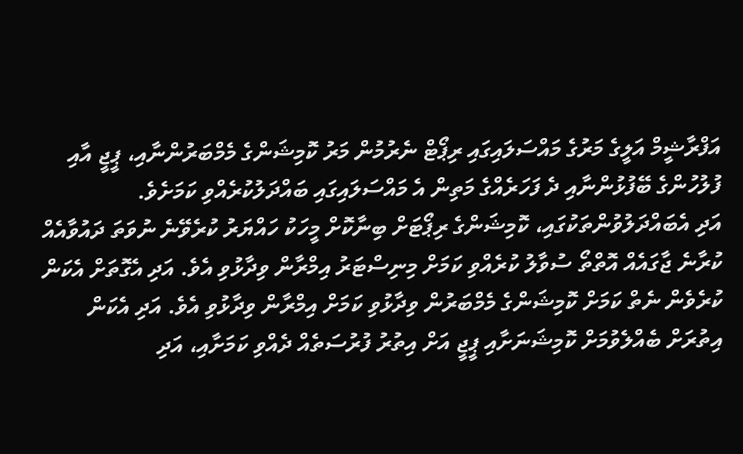އަފްރާޝީމް އަލީގެ މަރުގެ މައްސަލައިގައި ރިޕޯޓް ނެރުމުން މަރު ކޮމިޝަންގެ މެމްބަރުންނާއި، ޕީޖީ އާއި ފުލުހުންގެ ބޭފުޅުންނާއި ދެ ފަހަރެއްގެ މަތިން އެ މައްސަލައިގައި ބައްދަލުކުރެއްވި ކަމަށެވެ.
އަދި އެބައްދަލުވުންތަކުގައި، ކޮމިޝަންގެ ރިޕޯޓަށް ބިނާކޮށް މީހަކު ހައްޔަރު ކުރެވޭނެ ނުވަތަ ދައުވާއެއް ކުރާނެ ޖާގައެއް އޮތްތޯ ސުވާލު ކުރެއްވި ކަމަށް މިނިސްޓަރު އިމްރާން ވިދާޅުވި އެވެ. އަދި އެގޮތަށް އެކަން ކުރެވެން ނެތް ކަމަށް ކޮމިޝަންގެ މެމްބަރުން ވިދާޅުވި ކަމަށް އިމްރާން ވިދާޅުވި އެވެ. އަދި އެކަން އިތުރަށް ބެއްލެވުމަށް ކޮމިޝަނަށާއި ޕީޖީ އަށް އިތުރު ފުރުސަތެއް ދެއްވި ކަމަށާއި، އަދި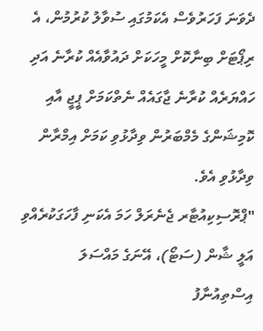ދެވަނަ ފަހަރުވެސް އެކަމުގައި ސުވާލު ކުރުމުން، އެ ރިޕޯޓަށް ބިނާކޮށް މީހަކަށް ދައުވާއެއް ކުރާނެ އަދި ހައްޔަރެއް ކުރާނެ ޖާގައެއް ނެތްކަމަށް ޕީޖީ އާއި ކޮމިޝަންގެ މެމްބަރުން ވިދާޅުވި ކަމަށް އިމްރާން ވިދާޅުވި އެވެ.
"ޕްރޮސިކިއުޓާރ ޖެނެރަލް ހަމަ އެކަނި ފާހަގަކުރެއްވި އަލީ ޝާން (ސަޓޯ)، އޭނަގެ މައްސަލަ އިސްތިއުނާފު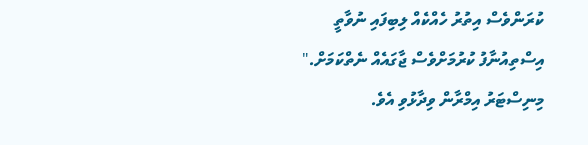ކުރަންވެސް އިތުރު ހެއްކެއް ލިބިފައި ނުވާތީ އިސްތިއުނާފު ކުރުމަށްވެސް ޖާގައެއް ނެތްކަމަށް." މިނިސްޓަރު އިމްރާން ވިދާޅުވި އެވެ.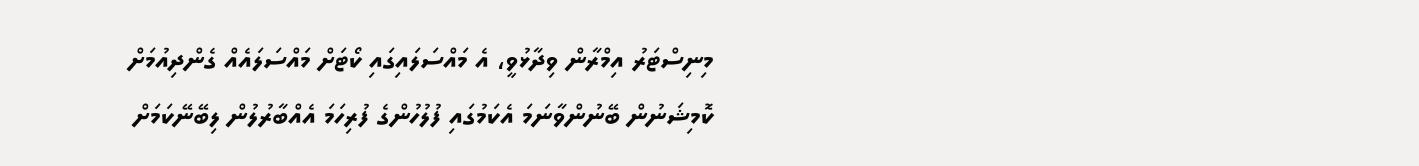މިނިސްޓަރު އިމްރާން ވިދާޅުވީ، އެ މައްސަލައިގައި ކޯޓަށް މައްސަލައެއް ގެންދިއުމަށް ކޮމިޝަނުން ބޭނުންވާނަމަ އެކަމުގައި ފުލުހުންގެ ފުރިހަމަ އެއްބާރުލުން ލިބޭނޭކަމަށް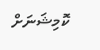ކޮމިޝަނަށް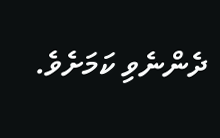ދެންނެވި ކަމަށެވެ.